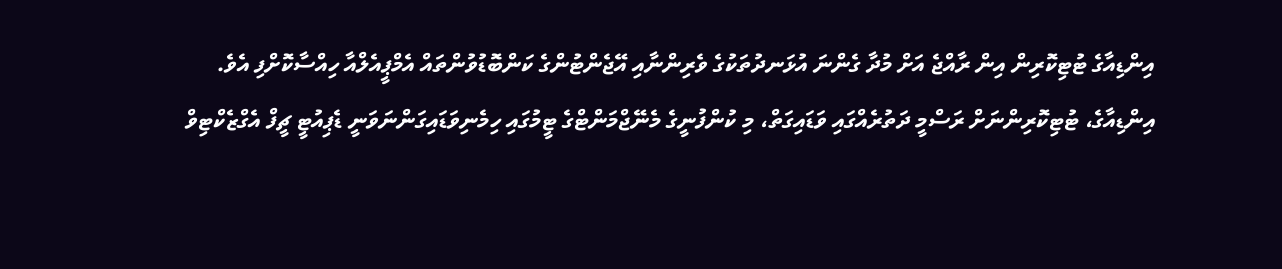އިންޑިއާގެ ޓުޓިކޮރިން އިން ރާއްޖެ އަށް މުދާ ގެންނަ އުޅަނދުތަކުގެ ވެރިންނާއި އޭޖެންޓުންގެ ކަންބޮޑުވުންތައް އެމްޕީއެލްއާ ހިއްސާކޮށްފި އެވެ.
އިންޑިއާގެ، ޓުޓިކޮރިންނަށް ރަސްމީ ދަތުރެއްގައި ވަޑައިގަތް، މި ކުންފުނީގެ މެނޭޖްމަންޓްގެ ޓީމުގައި ހިމެނިވަޑައިގަންނަވަނީ ޑެޕިއުޓީ ޗީފް އެގްޒެކްޓިވް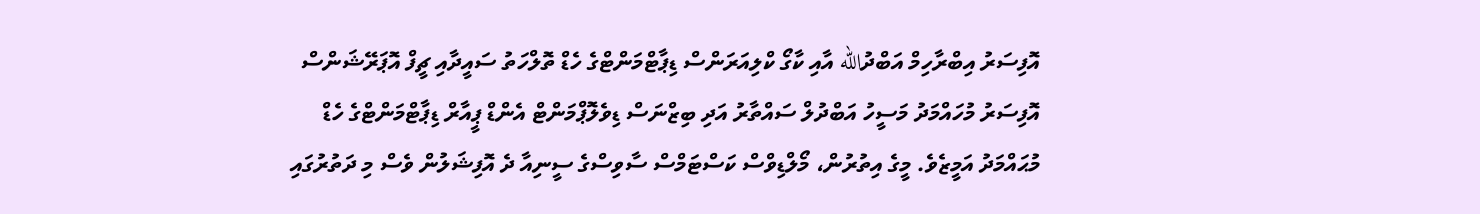އޮފިސަރު އިބްރާހިމް އަބްދުالله އާއި ކާގޯ ކްލިއަރަންސް ޑިޕާޓްމަންޓްގެ ހެޑް ތޮލްހަތު ސައީދާއި ޗީފް އޮޕަރޭޝަންސް އޮފިސަރު މުހައްމަދު މަސީހު އަބްދުލް ސައްތާރު އަދި ބިޒްނަސް ޑިވެލޮޕްމަންޓް އެންޑް ޕީއާރް ޑިޕާޓްމަންޓްގެ ހެޑް މުޙައްމަދު އަމީޒެވެ. މީގެ އިތުރުން، މޯލްޑިވްސް ކަސްޓަމްސް ސާވިސްގެ ސީނިއާ ދެ އޮފިޝަލުން ވެސް މި ދަތުރުގައި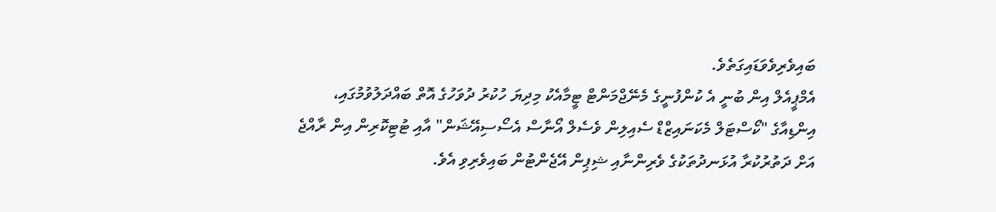ބައިވެރިވެވަޑައިގަތެވެ.
އެމްޕީއެލް އިން ބުނީ އެ ކުންފުނީގެ މެނޭޖްމަންޓް ޓީމާއެކު މިދިޔަ ހުކުރު ދުވަހުގެ އޮތް ބައްދަލުވުމުގައި، އިންޑިއާގެ "ކޯސްޓަލް މެކަނައިޒްޑް ސެއިލިން ވެސެލް އޯނާސް އެސޯސިއޭޝަން" އާއި ޓުޓިކޮރިން އިން ރާއްޖެ އަށް ދަތުރުކުރާ އުޅަނދުތަކުގެ ވެރިންނާއި ޝިޕިން އޭޖެންޓުން ބައިވެރިވި އެވެ.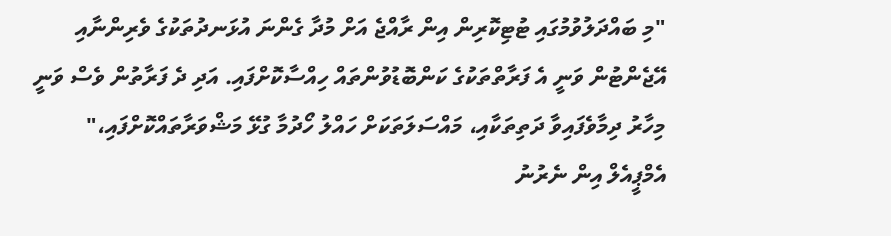"މި ބައްދަލުވުމުގައި ޓުޓިކޮރިން އިން ރާއްޖެ އަށް މުދާ ގެންނަ އުޅަނދުތަކުގެ ވެރިންނާއި އޭޖެންޓުން ވަނީ އެ ފަރާތްތަކުގެ ކަންބޮޑުވުންތައް ހިއްސާކޮށްފައި. އަދި ދެ ފަރާތުން ވެސް ވަނީ މިހާރު ދިމާވެފައިވާ ދަތިތަކާއި، މައްސަލަތަކަށް ހައްލު ހޯދުމާ ގުޅޭ މަޝްވަރާތައްކޮށްފައި،" އެމްޕީއެލް އިން ނެރުނު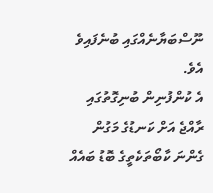ނޫސްބަޔާނެއްގައި ބުނެފައިވެ އެވެ.
އެ ކުންފުނިން ބުނިގޮތުގައި ރާއްޖެ އަށް ކަނޑުގެ މަގުން ގެންނަ ކާބޯތަކެތީގެ ބޮޑު ބައެއް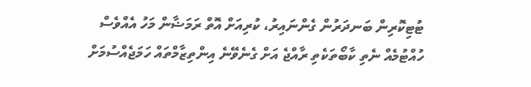ޓުޓިކޮރިން ބަނދަރުން ގެންނައިރު، ކުރިއަށް އޮތް ރަމަޟާން މަހު އެއްވެސް ހުއްޓުމެއް ނެތި ކާބޯތަކެތި ރާއްޖެ އަށް ގެނެވޭނެ އިންތިޒާމްތައް ހަމަޖެއްސުމަށް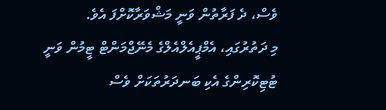ވެސް، ދެ ފަރާތުން ވަނީ މަޝްވަރާކޮށްފަ އެވެ.
މި ދަތުރުގައި، އެމްޕީއެލްއެލްގެ މެނޭޖްމަންޓް ޓީމުން ވަނީ ޓުޓިކޮރިންގެ އެކި ބަނދަރުތަކަށް ވެސް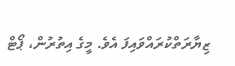ޒިޔާރަތްކުރައްވައިފަ އެވެ. މީގެ އިތުރުން، ޕޯޓް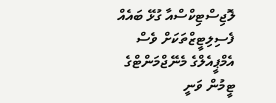ލޮޖިސްޓިކްސްއާ ގުޅޭ ބައެއް ފެސިލިޓީޒްތަކަށް ވެސް އެމްޕީއެލްގެ މެނޭޖްމަންޓްގެ ޓީމުން ވަނީ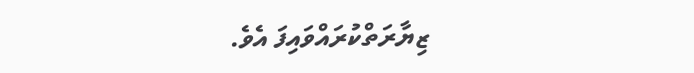ޒިޔާރަތްކުރައްވައިފަ އެވެ.